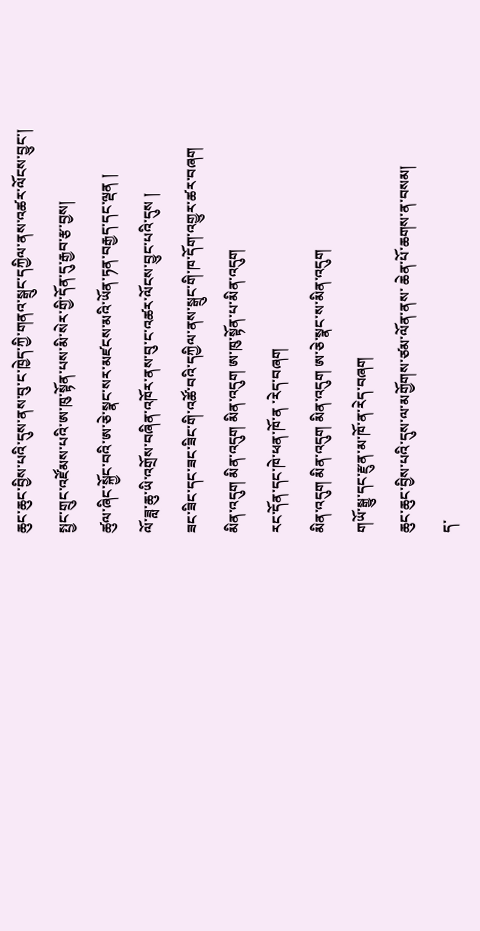ཆུང་ཆུང་བྱིས་པའི་དུས་ནས་བུ་ང་ཁྱེད་ཀྱི་གནའ་སྒྲུང་དཀྱིལ་ནས་འཚར་ལོངས་བྱུང་།
སྤྱང་གྲུང་འཛོམས་པའི་ཨ་ཁུ་སྟོན་པས་མི་སེར་གྱི་དོན་དུ་རྒྱབ་རྩ་བྱས།
ཚུལ་ཞིང་སྐྱོང་བའི་ཨ་ཅེ་སྣང་སར་མཛངས་མའི་ཡོན་ཏན་བརྒྱད་དང་ལྡན །
ལོ་ཟླ་ཆུ་ཡི་འགྲོས་བཞིན་འཁོར་ནས་བུ་ང་འཚར་ལོངས་བྱུང་པའི་དུས །
ཟང་ཟིང་དང་ཟང་ཟིང་གི་འཚོ་བའི་དཀྱིལ་ནས་སྒྲུང་གི་ཁ་དོག་འགྱུར་ཚར་བཞག
མིན་འདུག མིན་འདུག མིན་འདུག ཨ་ཁུ་སྟོན་པ་མིན་འདུག
རང་དོན་དང་ཁེ་ཕན་ཁོ་ན ་རེད་བཞག
མིན་འདུག མིན་འདུག མིན་འདུག ཨ་ཅེ་སྣང་ས་མིན་འདུག
གཡོ་སྒྱུ་དང་རྫུན་མ་ཁོ་ན་རེད་བཞག
ཆུང་ཆུང་བྱིས་པའི་དུས་ལ་མགྱོགས་ཙམ་ལོན་ནས་ ཆེན་པོ་ཆགས་ན་བསམ།
ད་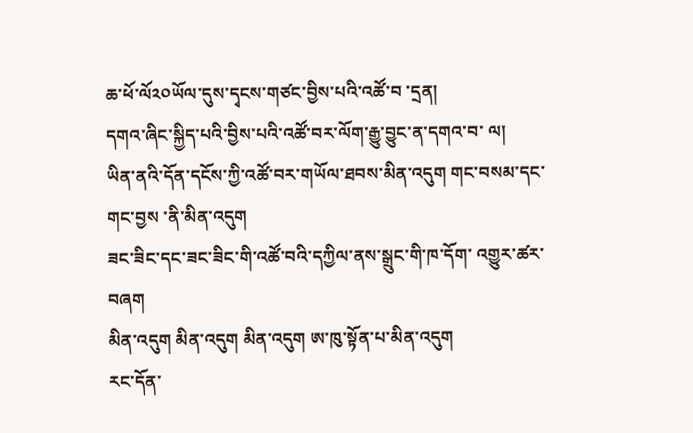ཆ་ཕོ་ལོ༢༠ཡོལ་དུས་དྭངས་གཙང་བྱིས་པའི་འཚོ་བ ་དྲན།
དགའ་ཞིང་སྐྱིད་པའི་བྱིས་པའི་འཚོ་བར་ལོག་རྒྱུ་བྱུང་ན་དགའ་བ་ ལ།
ཡིན་ནའི་དོན་དངོས་ཀྱི་འཚོ་བར་གཡོལ་ཐབས་མིན་འདུག གང་བསམ་དང་གང་བྱས ་ནི་མིན་འདུག
ཟང་ཟིང་དང་ཟང་ཟིང་གི་འཚོ་བའི་དཀྱིལ་ནས་སྒྲུང་གི་ཁ་དོག་ འགྱུར་ཚར་བཞག
མིན་འདུག མིན་འདུག མིན་འདུག ཨ་ཁུ་སྟོན་པ་མིན་འདུག
རང་དོན་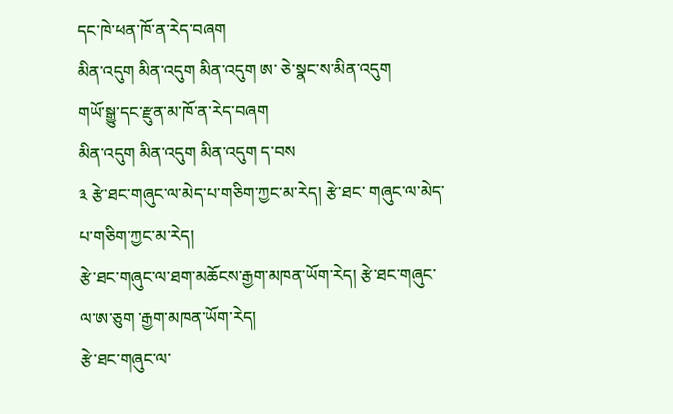དང་ཁེ་ཕན་ཁོ་ན་རེད་བཞག
མིན་འདུག མིན་འདུག མིན་འདུག ཨ་ ཅེ་སྣང་ས་མིན་འདུག
གཡོ་སྒྱུ་དང་རྫུན་མ་ཁོ་ན་རེད་བཞག
མིན་འདུག མིན་འདུག མིན་འདུག ད་བས
༣ རྩེ་ཐང་གཞུང་ལ་མེད་པ་གཅིག་ཀྱང་མ་རེད། རྩེ་ཐང་ གཞུང་ལ་མེད་པ་གཅིག་ཀྱང་མ་རེད།
རྩེ་ཐང་གཞུང་ལ་ཐག་མཆོངས་རྒྱག་མཁན་ཡོག་རེད། རྩེ་ཐང་གཞུང་ལ་ཨ་ཅུག ་རྒྱག་མཁན་ཡོག་རེད།
རྩེ་ཐང་གཞུང་ལ་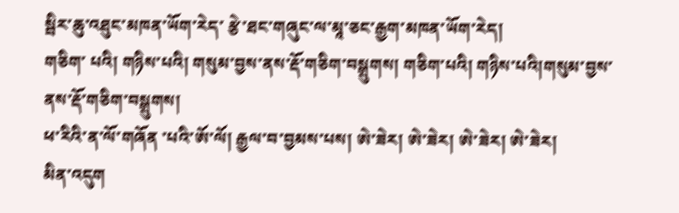སྦིར་ཆུ་འཐུང་མཁན་ཡོག་རེད་ རྩེ་ཐང་གཞུང་ལ་མཱ་ཅང་རྒྱག་མཁན་ཡོག་རེད།
གཅིག་ པའི། གཉིས་པའི། གསུམ་བྱས་ནས་རྡོ་གཅིག་བསྒྲུགས། གཅིག་པའི། གཉིས་པའི།གསུམ་བྱས་ནས་རྡོ་གཅིག་བསྒྲུགས།
ཕ་རིའི་ན་ལོ་གཞོན ་པའི་ཨོ་ལོ། རྒྱལ་བ་བྱམས་པས། ཨེ་ཟེར། ཨེ་ཟེར། ཨེ་ཟེར། ཨེ་ཟེར།
མིན་འདུག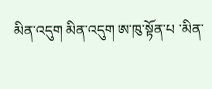མིན་འདུག མིན་འདུག ཨ་ཁུ་སྟོན་པ ་མིན་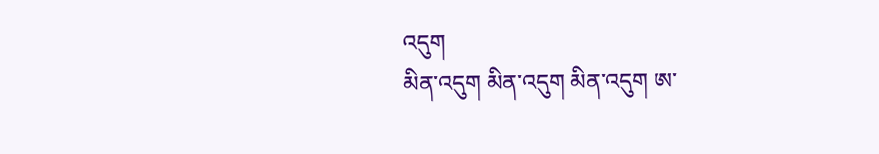འདུག
མིན་འདུག མིན་འདུག མིན་འདུག ཨ་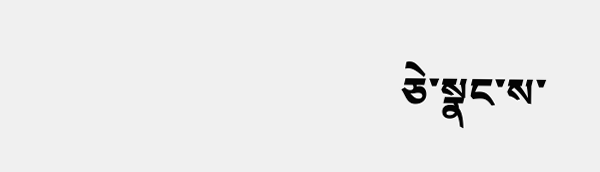ཅེ་སྣང་ས་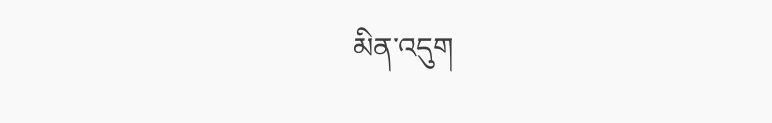མིན་འདུག